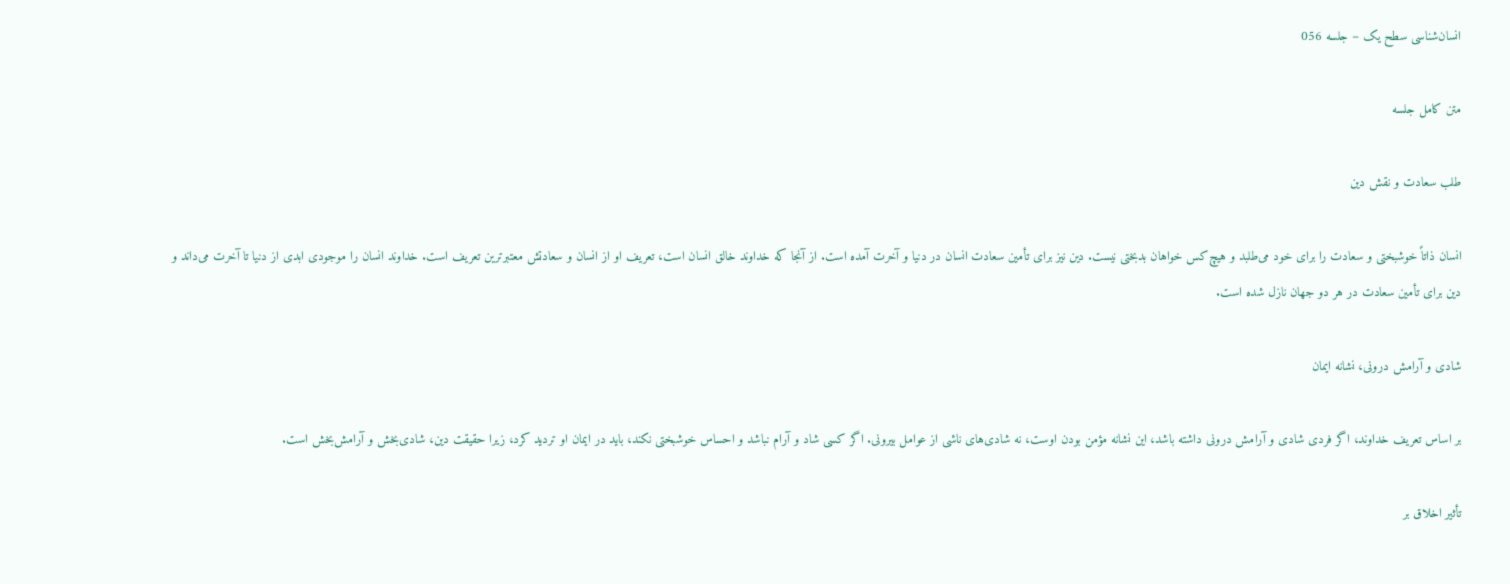انسان‌شناسی سطح یک – جلسه 056

متن کامل جلسه

طلب سعادت و نقش دین

انسان ذاتاً خوشبختی و سعادت را برای خود می‌طلبد و هیچ‌کس خواهان بدبختی نیست. دین نیز برای تأمین سعادت انسان در دنیا و آخرت آمده است. از آنجا که خداوند خالق انسان است، تعریف او از انسان و سعادتش معتبرترین تعریف است. خداوند انسان را موجودی ابدی از دنیا تا آخرت می‌داند و دین برای تأمین سعادت در هر دو جهان نازل شده است.

شادی و آرامش درونی، نشانه ایمان

بر اساس تعریف خداوند، اگر فردی شادی و آرامش درونی داشته باشد، این نشانه مؤمن بودن اوست، نه شادی‌های ناشی از عوامل بیرونی. اگر کسی شاد و آرام نباشد و احساس خوشبختی نکند، باید در ایمان او تردید کرد، زیرا حقیقت دین، شادی‌بخش و آرامش‌بخش است.

تأثیر اخلاق بر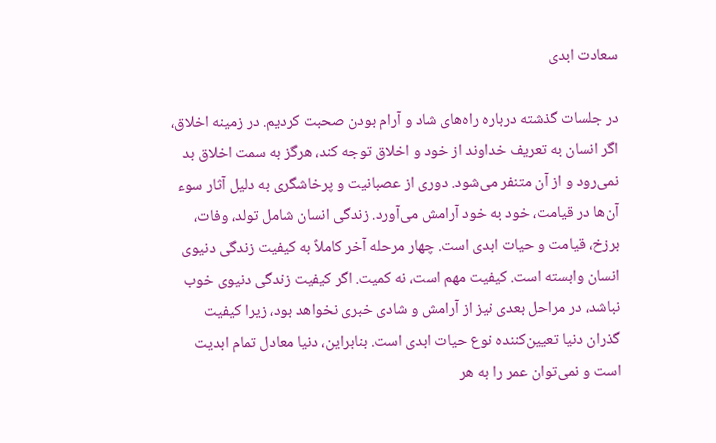سعادت ابدی

در جلسات گذشته درباره راه‌های شاد و آرام بودن صحبت کردیم. در زمینه اخلاق، اگر انسان به تعریف خداوند از خود و اخلاق توجه کند، هرگز به سمت اخلاق بد نمی‌رود و از آن متنفر می‌شود. دوری از عصبانیت و پرخاشگری به دلیل آثار سوء آن‌ها در قیامت، خود به خود آرامش می‌آورد. زندگی انسان شامل تولد، وفات، برزخ، قیامت و حیات ابدی است. چهار مرحله آخر کاملاً به کیفیت زندگی دنیوی انسان وابسته است. کیفیت مهم است، نه کمیت. اگر کیفیت زندگی دنیوی خوب نباشد، در مراحل بعدی نیز از آرامش و شادی خبری نخواهد بود، زیرا کیفیت گذران دنیا تعیین‌کننده نوع حیات ابدی است. بنابراین، دنیا معادل تمام ابدیت است و نمی‌توان عمر را به هر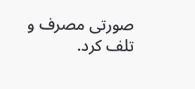صورتی مصرف و تلف کرد.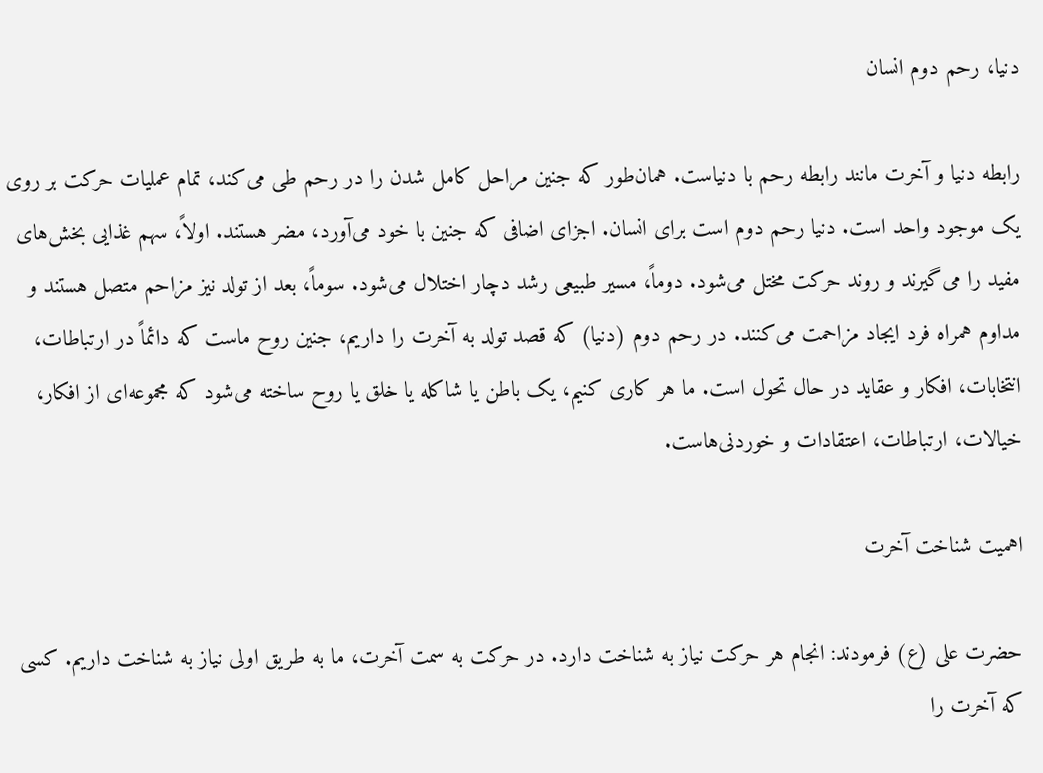دنیا، رحم دوم انسان

رابطه دنیا و آخرت مانند رابطه رحم با دنیاست. همان‌طور که جنین مراحل کامل شدن را در رحم طی می‌کند، تمام عملیات حرکت بر روی یک موجود واحد است. دنیا رحم دوم است برای انسان. اجزای اضافی که جنین با خود می‌آورد، مضر هستند. اولاً، سهم غذایی بخش‌های مفید را می‌گیرند و روند حرکت مختل می‌شود. دوماً، مسیر طبیعی رشد دچار اختلال می‌شود. سوماً، بعد از تولد نیز مزاحم متصل هستند و مداوم همراه فرد ایجاد مزاحمت می‌کنند. در رحم دوم (دنیا) که قصد تولد به آخرت را داریم، جنین روح ماست که دائماً در ارتباطات، انتخابات، افکار و عقاید در حال تحول است. ما هر کاری کنیم، یک باطن یا شاکله یا خلق یا روح ساخته می‌شود که مجموعه‌ای از افکار، خیالات، ارتباطات، اعتقادات و خوردنی‌هاست.

اهمیت شناخت آخرت

حضرت علی (ع) فرمودند: انجام هر حرکت نیاز به شناخت دارد. در حرکت به سمت آخرت، ما به طریق اولی نیاز به شناخت داریم. کسی که آخرت را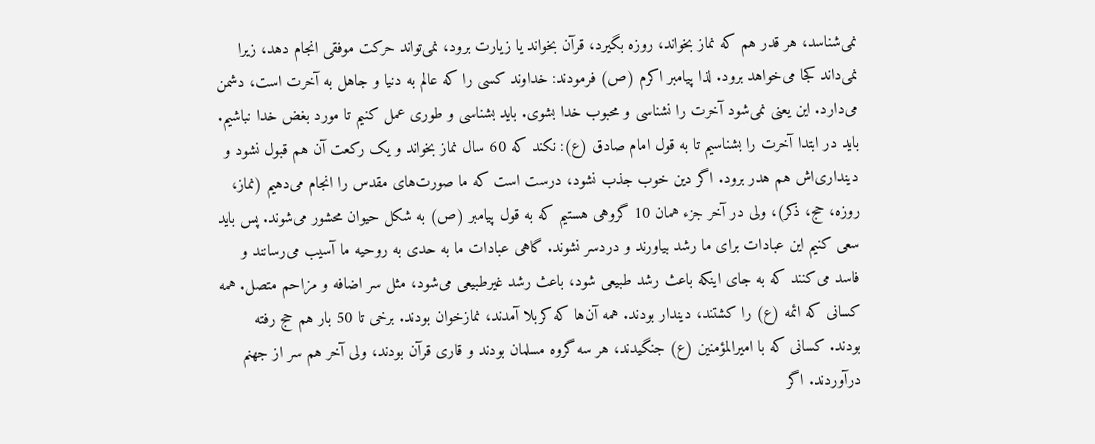نمی‌شناسد، هر قدر هم که نماز بخواند، روزه بگیرد، قرآن بخواند یا زیارت برود، نمی‌تواند حرکت موفقی انجام دهد، زیرا نمی‌داند کجا می‌خواهد برود. لذا پیامبر اکرم (ص) فرمودند: خداوند کسی را که عالم به دنیا و جاهل به آخرت است، دشمن می‌دارد. این یعنی نمی‌شود آخرت را نشناسی و محبوب خدا بشوی. باید بشناسی و طوری عمل کنیم تا مورد بغض خدا نباشیم. باید در ابتدا آخرت را بشناسیم تا به قول امام صادق (ع): نکند که 60 سال نماز بخواند و یک رکعت آن هم قبول نشود و دینداری‌اش هم هدر برود. اگر دین خوب جذب نشود، درست است که ما صورت‌های مقدس را انجام می‌دهیم (نماز، روزه، حج، ذکر)، ولی در آخر جزء همان 10 گروهی هستیم که به قول پیامبر (ص) به شکل حیوان محشور می‌شوند. پس باید سعی کنیم این عبادات برای ما رشد بیاورند و دردسر نشوند. گاهی عبادات ما به حدی به روحیه ما آسیب می‌رسانند و فاسد می‌کنند که به جای اینکه باعث رشد طبیعی شود، باعث رشد غیرطبیعی می‌شود، مثل سر اضافه و مزاحم متصل. همه کسانی که ائمه (ع) را کشتند، دیندار بودند. همه آن‌ها که کربلا آمدند، نمازخوان بودند. برخی تا 50 بار هم حج رفته بودند. کسانی که با امیرالمؤمنین (ع) جنگیدند، هر سه گروه مسلمان بودند و قاری قرآن بودند، ولی آخر هم سر از جهنم درآوردند. اگر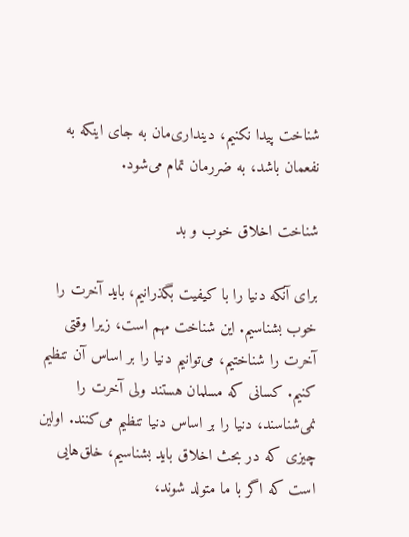شناخت پیدا نکنیم، دینداری‌مان به جای اینکه به نفعمان باشد، به ضررمان تمام می‌شود.

شناخت اخلاق خوب و بد

برای آنکه دنیا را با کیفیت بگذرانیم، باید آخرت را خوب بشناسیم. این شناخت مهم است، زیرا وقتی آخرت را شناختیم، می‌توانیم دنیا را بر اساس آن تنظیم کنیم. کسانی که مسلمان هستند ولی آخرت را نمی‌شناسند، دنیا را بر اساس دنیا تنظیم می‌کنند. اولین چیزی که در بحث اخلاق باید بشناسیم، خلق‌هایی است که اگر با ما متولد شوند،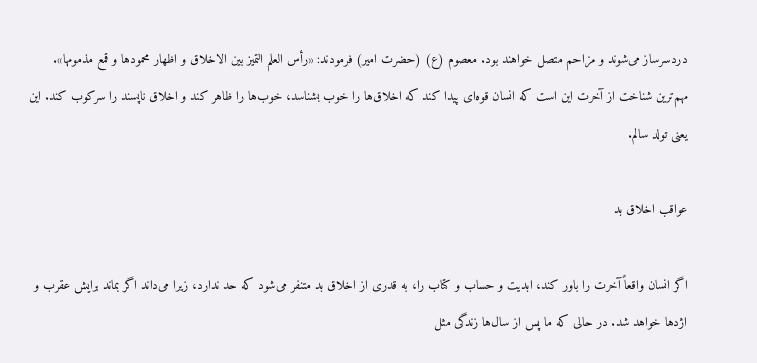دردسرساز می‌شوند و مزاحم متصل خواهند بود. معصوم (ع) (حضرت امیر) فرمودند: «رأس العلم التمیز بین الاخلاق و اظهار محمودها و قمع مذمومها». مهم‌ترین شناخت از آخرت این است که انسان قوه‌ای پیدا کند که اخلاق‌ها را خوب بشناسد، خوب‌ها را ظاهر کند و اخلاق ناپسند را سرکوب کند. این یعنی تولد سالم.

عواقب اخلاق بد

اگر انسان واقعاً آخرت را باور کند، ابدیت و حساب و کتاب را، به قدری از اخلاق بد متنفر می‌شود که حد ندارد، زیرا می‌داند اگر بماند برایش عقرب و اژدها خواهد شد. در حالی که ما پس از سال‌ها زندگی مثل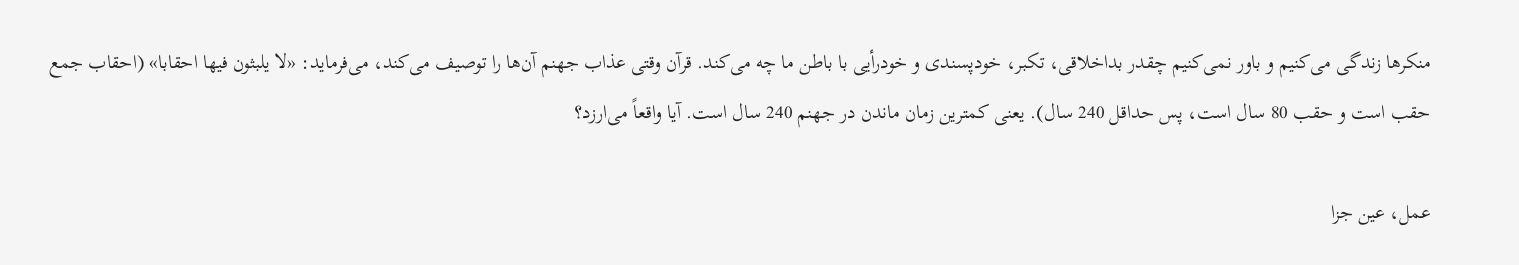منکرها زندگی می‌کنیم و باور نمی‌کنیم چقدر بداخلاقی، تکبر، خودپسندی و خودرأیی با باطن ما چه می‌کند. قرآن وقتی عذاب جهنم آن‌ها را توصیف می‌کند، می‌فرماید: «لا یلبثون فیها احقابا» (احقاب جمع حقب است و حقب 80 سال است، پس حداقل 240 سال). یعنی کمترین زمان ماندن در جهنم 240 سال است. آیا واقعاً می‌ارزد؟

عمل، عین جزا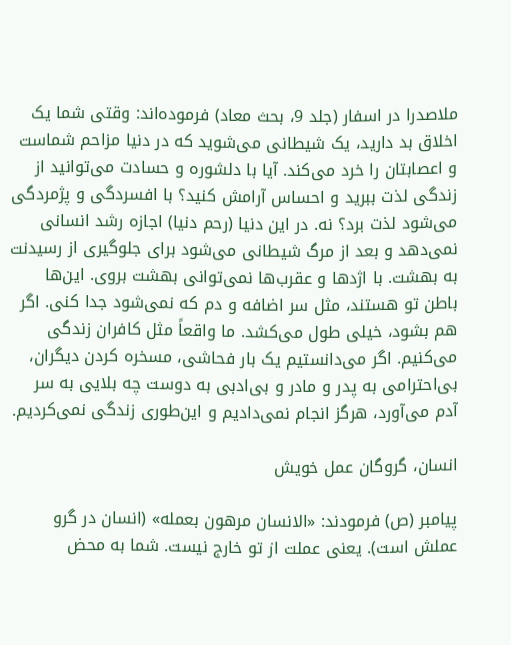ملاصدرا در اسفار (جلد 9، بحث معاد) فرموده‌اند: وقتی شما یک اخلاق بد دارید، یک شیطانی می‌شوید که در دنیا مزاحم شماست و اعصابتان را خرد می‌کند. آیا با دلشوره و حسادت می‌توانید از زندگی لذت ببرید و احساس آرامش کنید؟ با افسردگی و پژمردگی می‌شود لذت برد؟ نه. در این دنیا (رحم دنیا) اجازه رشد انسانی نمی‌دهد و بعد از مرگ شیطانی می‌شود برای جلوگیری از رسیدنت به بهشت. با اژدها و عقرب‌ها نمی‌توانی بهشت بروی. این‌ها باطن تو هستند، مثل سر اضافه و دم که نمی‌شود جدا کنی. اگر هم بشود، خیلی طول می‌کشد. ما واقعاً مثل کافران زندگی می‌کنیم. اگر می‌دانستیم یک بار فحاشی، مسخره کردن دیگران، بی‌احترامی به پدر و مادر و بی‌ادبی به دوست چه بلایی به سر آدم می‌آورد، هرگز انجام نمی‌دادیم و این‌طوری زندگی نمی‌کردیم.

انسان، گروگان عمل خویش

پیامبر (ص) فرمودند: «الانسان مرهون بعمله» (انسان در گرو عملش است). یعنی عملت از تو خارج نیست. شما به محض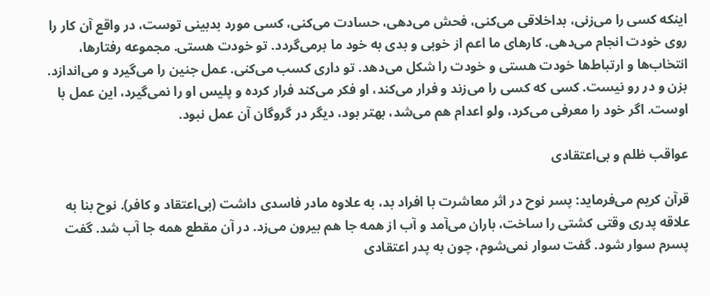اینکه کسی را می‌زنی، بداخلاقی می‌کنی، فحش می‌دهی، حسادت می‌کنی، کسی مورد بدبینی توست، در واقع آن کار را روی خودت انجام می‌دهی. کارهای ما اعم از خوبی و بدی به خود ما برمی‌گردد. تو خودت هستی. مجموعه رفتارها، انتخاب‌ها و ارتباط‌ها خودت هستی و خودت را شکل می‌دهد. تو داری کسب می‌کنی. عمل جنین را می‌گیرد و می‌اندازد. بزن و در رو نیست. کسی که کسی را می‌زند و فرار می‌کند، او فکر می‌کند فرار کرده و پلیس او را نمی‌گیرد، این عمل با اوست. اگر خود را معرفی می‌کرد، ولو اعدام هم می‌شد، بهتر بود، دیگر در گروگان آن عمل نبود.

عواقب ظلم و بی‌اعتقادی

قرآن کریم می‌فرماید: پسر نوح در اثر معاشرت با افراد بد، به علاوه مادر فاسدی داشت (بی‌اعتقاد و کافر). نوح بنا به علاقه پدری وقتی کشتی را ساخت، باران می‌آمد و آب از همه جا هم بیرون می‌زد. در آن مقطع همه جا آب شد. گفت پسرم سوار شود. گفت سوار نمی‌شوم، چون به پدر اعتقادی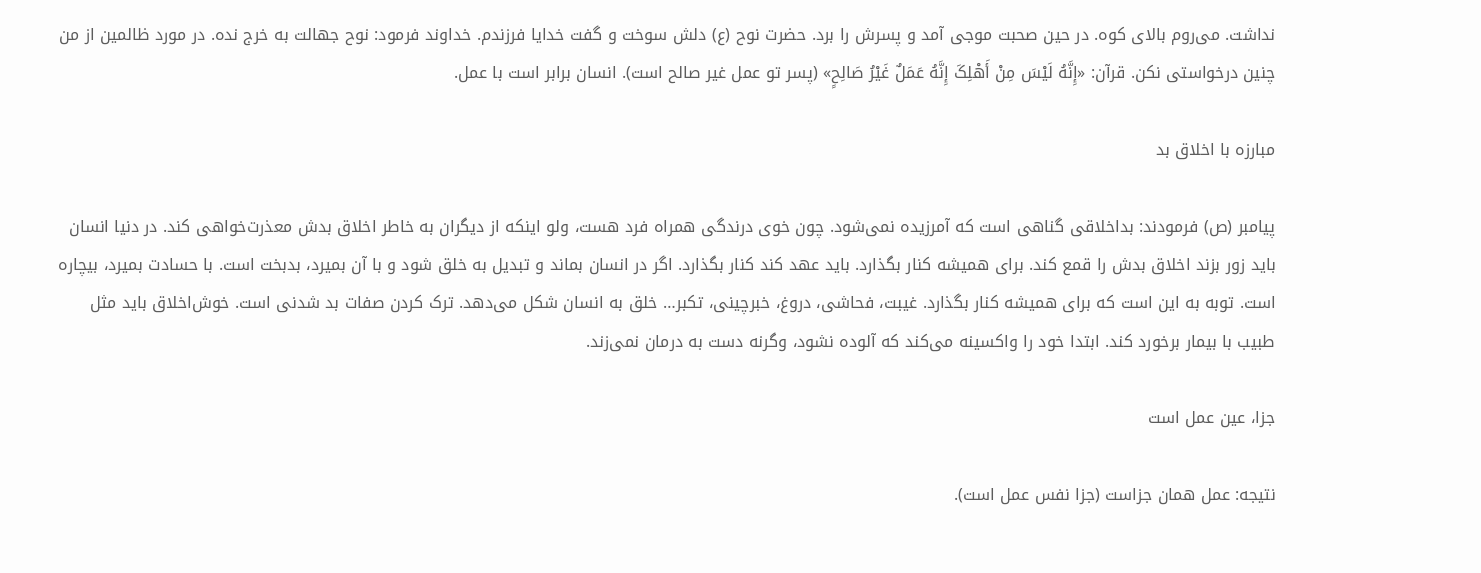نداشت. می‌روم بالای کوه. در حین صحبت موجی آمد و پسرش را برد. حضرت نوح (ع) دلش سوخت و گفت خدایا فرزندم. خداوند فرمود: نوح جهالت به خرج نده. در مورد ظالمین از من چنین درخواستی نکن. قرآن: «إِنَّهُ لَیْسَ مِنْ أَهْلِکَ إِنَّهُ عَمَلٌ غَیْرُ صَالِحٍ» (پسر تو عمل غیر صالح است). انسان برابر است با عمل.

مبارزه با اخلاق بد

پیامبر (ص) فرمودند: بداخلاقی گناهی است که آمرزیده نمی‌شود. چون خوی درندگی همراه فرد هست، ولو اینکه از دیگران به خاطر اخلاق بدش معذرت‌خواهی کند. در دنیا انسان باید زور بزند اخلاق بدش را قمع کند. برای همیشه کنار بگذارد. باید عهد کند کنار بگذارد. اگر در انسان بماند و تبدیل به خلق شود و با آن بمیرد، بدبخت است. با حسادت بمیرد، بیچاره است. توبه به این است که برای همیشه کنار بگذارد. غیبت، فحاشی، دروغ، خبرچینی، تکبر… خلق به انسان شکل می‌دهد. ترک کردن صفات بد شدنی است. خوش‌اخلاق باید مثل طبیب با بیمار برخورد کند. ابتدا خود را واکسینه می‌کند که آلوده نشود، وگرنه دست به درمان نمی‌زند.

جزا، عین عمل است

نتیجه: عمل همان جزاست (جزا نفس عمل است).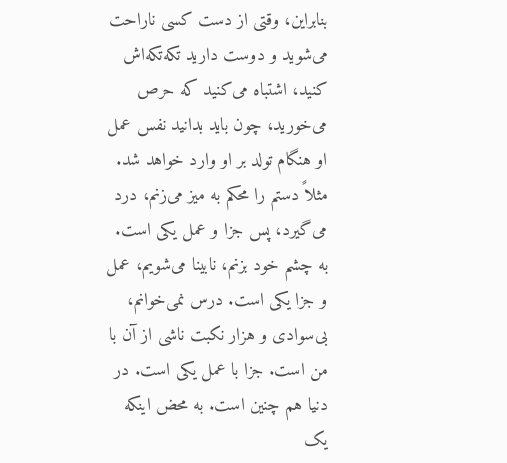بنابراین، وقتی از دست کسی ناراحت می‌شوید و دوست دارید تکه‌تکه‌اش کنید، اشتباه می‌کنید که حرص می‌خورید، چون باید بدانید نفس عمل او هنگام تولد بر او وارد خواهد شد. مثلاً دستم را محکم به میز می‌زنم، درد می‌گیرد، پس جزا و عمل یکی است. به چشم خود بزنم، نابینا می‌شویم، عمل و جزا یکی است. درس نمی‌خوانم، بی‌سوادی و هزار نکبت ناشی از آن با من است. جزا با عمل یکی است. در دنیا هم چنین است. به محض اینکه یک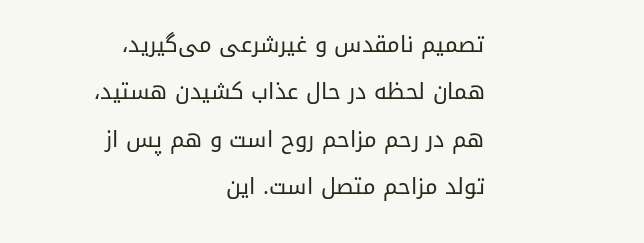تصمیم نامقدس و غیرشرعی می‌گیرید، همان لحظه در حال عذاب کشیدن هستید، هم در رحم مزاحم روح است و هم پس از تولد مزاحم متصل است. این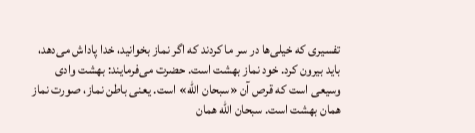تفسیری که خیلی‌ها در سر ما کردند که اگر نماز بخوانید، خدا پاداش می‌دهد، باید بیرون کرد. خود نماز بهشت است. حضرت می‌فرمایند: بهشت وادی وسیعی است که قرص آن «سبحان الله» است. یعنی باطن نماز، صورت نماز همان بهشت است. سبحان الله همان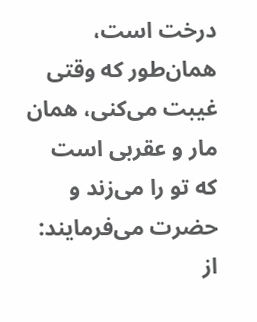درخت است، همان‌طور که وقتی غیبت می‌کنی، همان مار و عقربی است که تو را می‌زند و حضرت می‌فرمایند: از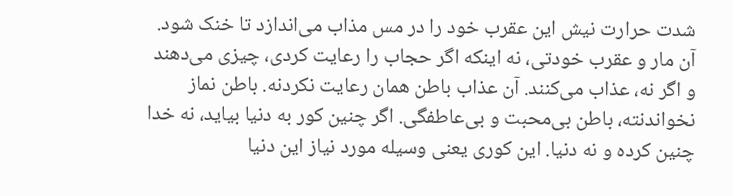شدت حرارت نیش این عقرب خود را در مس مذاب می‌اندازد تا خنک شود. آن مار و عقرب خودتی، نه اینکه اگر حجاب را رعایت کردی، چیزی می‌دهند و اگر نه، عذاب می‌کنند. آن عذاب باطن همان رعایت نکردنه. باطن نماز نخواندنته، باطن بی‌محبت و بی‌عاطفگی. اگر چنین کور به دنیا بیاید، نه خدا چنین کرده و نه دنیا. این کوری یعنی وسیله مورد نیاز این دنیا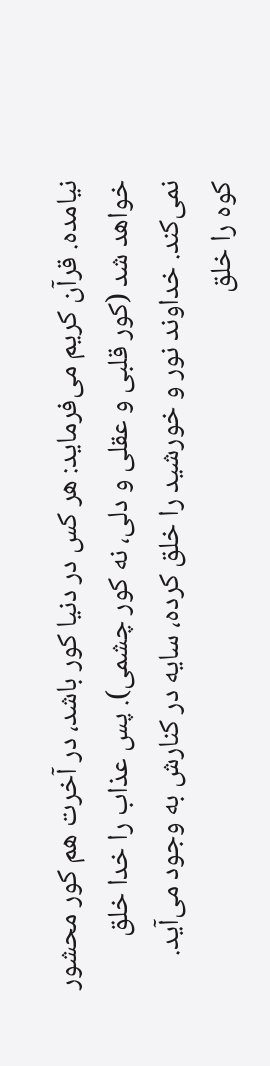نیامده. قرآن کریم می‌فرماید: هر کس در دنیا کور باشد، در آخرت هم کور محشور خواهد شد (کور قلبی و عقلی و دلی، نه کور چشمی). پس عذاب را خدا خلق نمی‌کند. خداوند نور و خورشید را خلق کرده، سایه در کنارش به وجود می‌آید. کوه را خلق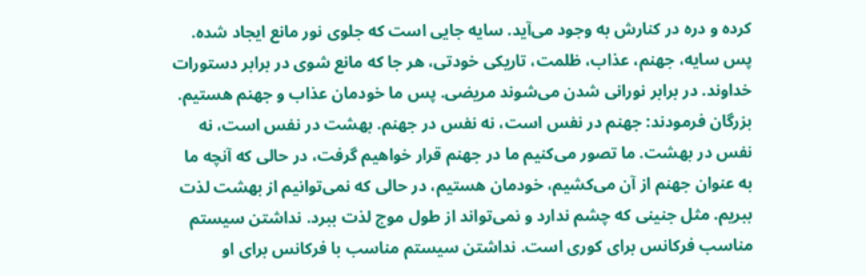کرده و دره در کنارش به وجود می‌آید. سایه جایی است که جلوی نور مانع ایجاد شده. پس سایه، جهنم، عذاب، ظلمت، تاریکی خودتی، هر جا که مانع شوی در برابر دستورات خداوند. در برابر نورانی شدن می‌شوند مریضی. پس ما خودمان عذاب و جهنم هستیم. بزرگان فرمودند: جهنم در نفس است، نه نفس در جهنم. بهشت در نفس است، نه نفس در بهشت. ما تصور می‌کنیم ما در جهنم قرار خواهیم گرفت، در حالی که آنچه ما به عنوان جهنم از آن می‌کشیم، خودمان هستیم، در حالی که نمی‌توانیم از بهشت لذت ببریم. مثل جنینی که چشم ندارد و نمی‌تواند از طول موج لذت ببرد. نداشتن سیستم مناسب فرکانس برای کوری است. نداشتن سیستم مناسب با فرکانس برای او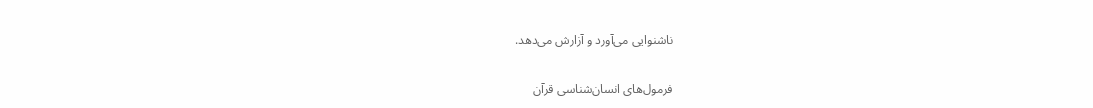ناشنوایی می‌آورد و آزارش می‌دهد.

فرمول‌های انسان‌شناسی قرآن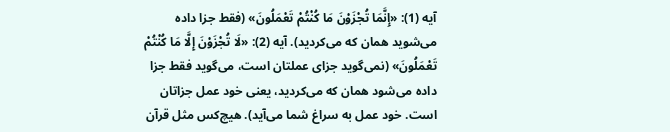آیه (1): «إِنَّمَا تُجْزَوْنَ مَا کُنْتُمْ تَعْمَلُونَ» (فقط جزا داده می‌شوید همان که می‌کردید). آیه (2): «لَا تُجْزَوْنَ إِلَّا مَا کُنْتُمْ تَعْمَلُونَ» (نمی‌گوید جزای عملتان است، می‌گوید فقط جزا داده می‌شود همان که می‌کردید، یعنی خود عمل جزاتان است. خود عمل به سراغ شما می‌آید). هیچ‌کس مثل قرآن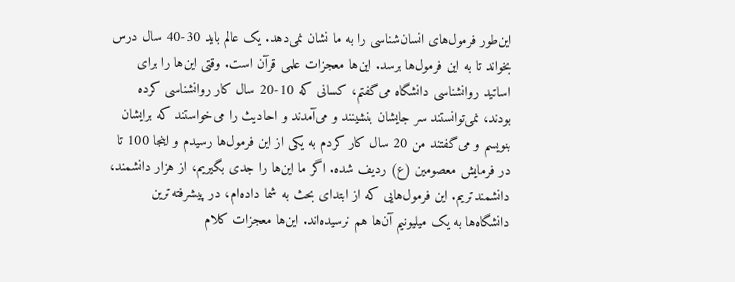این‌طور فرمول‌های انسان‌شناسی را به ما نشان نمی‌دهد. یک عالم باید 30-40 سال درس بخواند تا به این فرمول‌ها برسد. این‌ها معجزات علمی قرآن است. وقتی این‌ها را برای اساتید روانشناسی دانشگاه می‌گفتم، کسانی که 10-20 سال کار روانشناسی کرده بودند، نمی‌توانستند سر جایشان بنشینند و می‌آمدند و احادیث را می‌خواستند که برایشان بنویسم و می‌گفتند من 20 سال کار کردم به یکی از این فرمول‌ها رسیدم و اینجا 100 تا در فرمایش معصومین (ع) ردیف شده. اگر ما این‌ها را جدی بگیریم، از هزار دانشمند، دانشمندتریم. این فرمول‌هایی که از ابتدای بحث به شما داده‌ام، در پیشرفته‌ترین دانشگاه‌ها به یک میلیونیم آن‌ها هم نرسیده‌اند. این‌ها معجزات کلام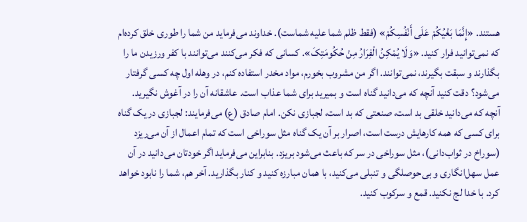هستند. «إِنَّمَا بَغْیُکُمْ عَلَى أَنْفُسِکُمْ» (فقط ظلم شما علیه شماست). خداوند می‌فرماید من شما را طوری خلق کرده‌ام که نمی‌توانید فرار کنید. «وَلَا یُمْکِنُ الْفِرَارُ مِنْ حُکُومَتِکَ». کسانی که فکر می‌کنند می‌توانند با کفر ورزیدن ما را بگذارند و سبقت بگیرند، نمی‌توانند. اگر من مشروب بخورم، مواد مخدر استفاده کنم، در وهله اول چه کسی گرفتار می‌شود؟ دقت کنید آنچه که می‌دانید گناه است و بمیرید برای شما عذاب است. عاشقانه آن را در آغوش نگیرید. آنچه که می‌دانید خلقی بد است، صنعتی که بد است، لجبازی نکن. امام صادق (ع) می‌فرمایند: لجبازی در یک گناه برای کسی که همه کارهایش درست است، اصرار بر آن یک گناه مثل سوراخی است که تمام اعمال از آن می‌ریزد (سوراخ در ثواب‌دانی)، مثل سوراخی در سر که باعث می‌شود بریزد. بنابراین می‌فرماید اگر خودتان می‌دانید در آن عمل سهل‌انگاری و بی‌حوصلگی و تنبلی می‌کنید، با همان مبارزه کنید و کنار بگذارید. آخر هم، شما را نابود خواهد کرد. با خدا لج نکنید. قمع و سرکوب کنید.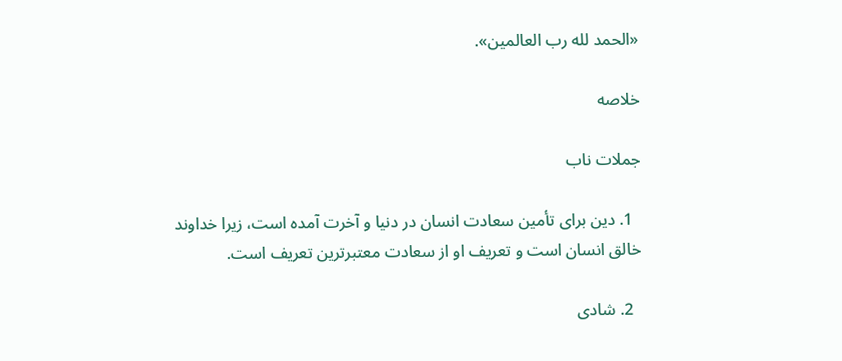«الحمد لله رب العالمین».

خلاصه

جملات ناب

  1. دین برای تأمین سعادت انسان در دنیا و آخرت آمده است، زیرا خداوند خالق انسان است و تعریف او از سعادت معتبرترین تعریف است.

  2. شادی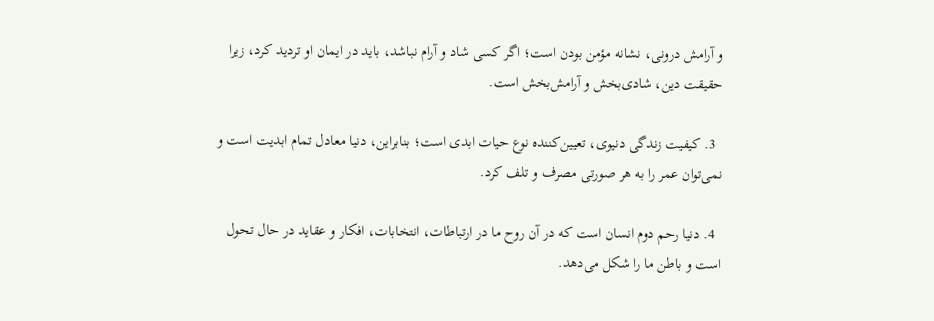و آرامش درونی، نشانه مؤمن بودن است؛ اگر کسی شاد و آرام نباشد، باید در ایمان او تردید کرد، زیرا حقیقت دین، شادی‌بخش و آرامش‌بخش است.

  3. کیفیت زندگی دنیوی، تعیین‌کننده نوع حیات ابدی است؛ بنابراین، دنیا معادل تمام ابدیت است و نمی‌توان عمر را به هر صورتی مصرف و تلف کرد.

  4. دنیا رحم دوم انسان است که در آن روح ما در ارتباطات، انتخابات، افکار و عقاید در حال تحول است و باطن ما را شکل می‌دهد.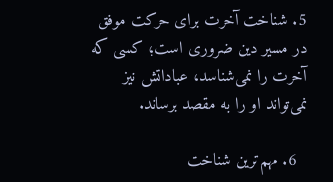5. شناخت آخرت برای حرکت موفق در مسیر دین ضروری است؛ کسی که آخرت را نمی‌شناسد، عباداتش نیز نمی‌تواند او را به مقصد برساند.

  6. مهم‌ترین شناخت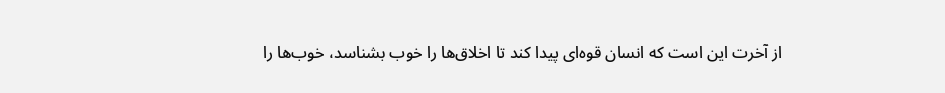از آخرت این است که انسان قوه‌ای پیدا کند تا اخلاق‌ها را خوب بشناسد، خوب‌ها را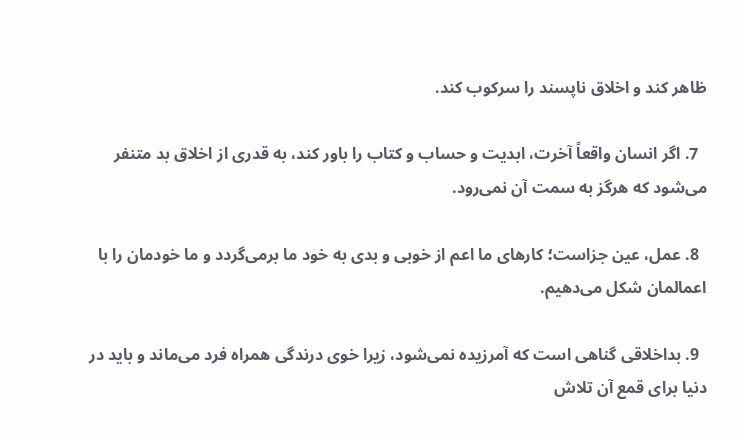ظاهر کند و اخلاق ناپسند را سرکوب کند.

  7. اگر انسان واقعاً آخرت، ابدیت و حساب و کتاب را باور کند، به قدری از اخلاق بد متنفر می‌شود که هرگز به سمت آن نمی‌رود.

  8. عمل، عین جزاست؛ کارهای ما اعم از خوبی و بدی به خود ما برمی‌گردد و ما خودمان را با اعمالمان شکل می‌دهیم.

  9. بداخلاقی گناهی است که آمرزیده نمی‌شود، زیرا خوی درندگی همراه فرد می‌ماند و باید در دنیا برای قمع آن تلاش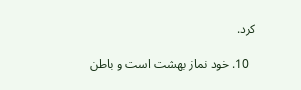کرد.

  10. خود نماز بهشت است و باطن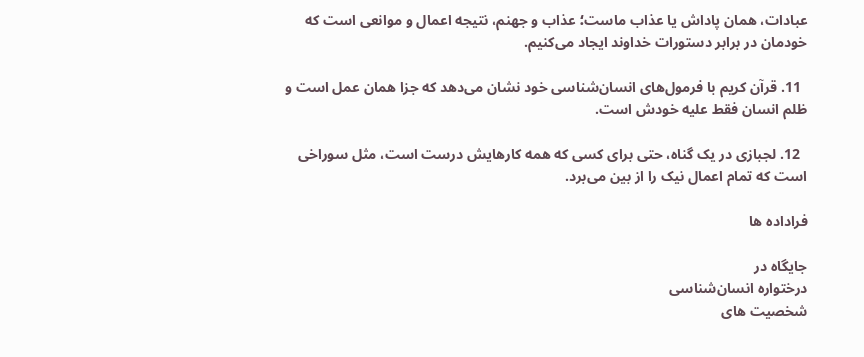عبادات، همان پاداش یا عذاب ماست؛ عذاب و جهنم، نتیجه اعمال و موانعی است که خودمان در برابر دستورات خداوند ایجاد می‌کنیم.

  11. قرآن کریم با فرمول‌های انسان‌شناسی خود نشان می‌دهد که جزا همان عمل است و ظلم انسان فقط علیه خودش است.

  12. لجبازی در یک گناه، حتی برای کسی که همه کارهایش درست است، مثل سوراخی است که تمام اعمال نیک را از بین می‌برد.

فراداده ها

جایگاه در
درختواره انسان‌شناسی
شخصیت ‌های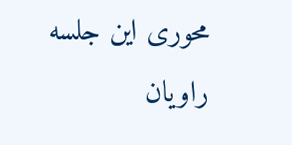محوری این جلسه
راویان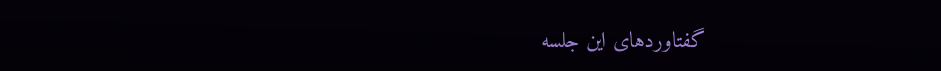گفتاوردهای این جلسه